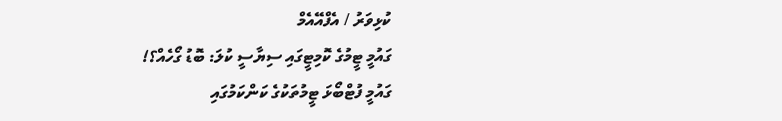ކުޅިވަރު / އެފްއޭއެމް
ގައުމީ ޓީމުގެ ކޮމިޓީގައި ސިޔާސީ ކުލަ: ބޮޑު ގޯހެއް؟!
ގައުމީ ފުޓްބޯޅަ ޓީމުތަކުގެ ކަންކަމުގައި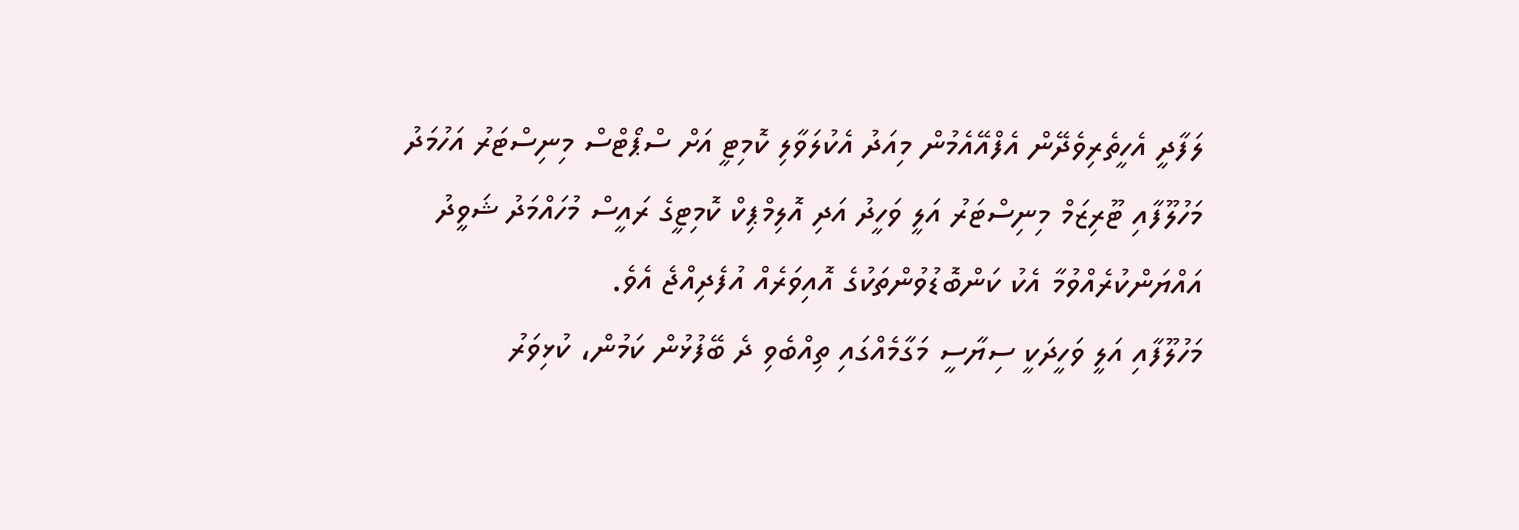ލަފާދީ އެހީތެރިވެދޭން އެފްއޭއެމުން މިއަދު އެކުލަވާލި ކޮމިޓީ އަށް ސްޕޯޓްސް މިނިސްޓަރު އަހުމަދު މަހުލޫފާއި ޓޫރިޒަމް މިނިސްޓަރު އަލީ ވަހީދު އަދި އޮލިމްޕިކް ކޮމިޓީގެ ރައީސް މުހައްމަދު ޝަވީދު އައްޔަންކުރެއްވުމާ އެކު ކަންބޮޑުވުންތަކުގެ އޮއިވަރެއް އުފެދިއްޖެ އެވެ.
މަހުލޫފާއި އަލީ ވަހީދަކީ ސިޔާސީ މަގާމެއްގައި ތިއްބެވި ދެ ބޭފުޅުން ކަމުން، ކުޅިވަރު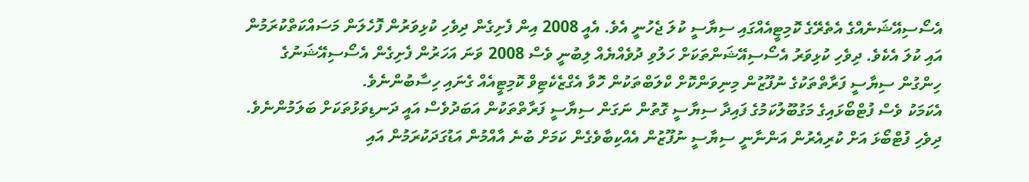އެސޯސިއޭޝަނެއްގެ އެތެރޭގެ ކޮމިޓީއެއްގައި ސިޔާސީ ކުލަ ޖެހުނީ އެވެ. އެއީ 2008 އިން ފެށިގެން ދިވެހި ކުޅިވަރުން ފޮހެލަން މަސައްކަތްކުރަމުން އައި ކުލަ އެކެވެ. ދިވެހި ކުޅިވަރު އެސޯސިއޭޝަންތަކަށް ހަލުވި ދުވެއްޔެއް ލިބުނީ ވެސް 2008 ވަނަ އަހަރުން ފެށިގެން އެސޯސިއޭޝަނުގެ ހިންގުން ސިޔާސީ ފަރާތްތަކުގެ ނުފޫޒުން މިނިވަންކޮށް ކްލަބްތަކުން ހޮވާ އެގްޒެކެޓިވް ކޮމިޓީއެއް ގެނައި ހިސާބުންނެވެ.
އެކަމަކު ވެސް ފުޓްބޯޅައިގެ މަގުބޫލުކަމުގެ ފައިދާ ސިޔާސީ ގޮތުން ނަގަން ސިޔާސީ ފަރާތްތަކުން އަބަދުވެސް އައީ ދަނޑިވަޅުތަކަށް ބަލަމުންނެވެ. ދިވެހި ފުޓްބޯޅަ އަށް ކުރިއެރުން އަންނާނީ ސިޔާސީ ނުފޫޒުން އެއްކިބާވެގެން ކަމަށް ބުނެ އާއްމުން އަޑުގަދަކުރަމުން އައި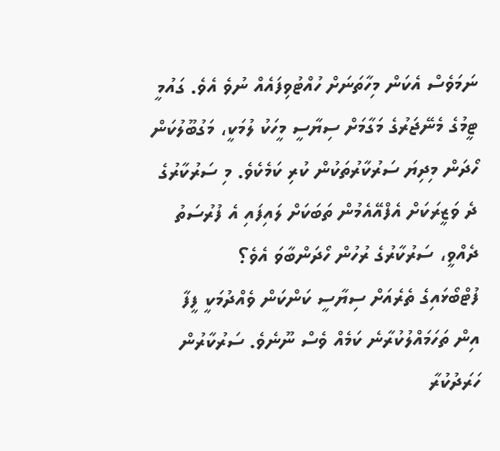ނަމަވެސް އެކަން މިހާތަނަށް ހުއްޓުވިފައެއް ނުވެ އެވެ. ގައުމީ ޓީމުގެ މެނޭޖަރުގެ މަގާމަށް ސިޔާސީ މީހަކު ލުމަކީ، މަގުބޫލުކަން ހޯދަން މިދިޔަ ސަރުކާރުތަކުން ކުރި ކަމެކެވެ. މި ސަރުކާރުގެ ދެ ވަޒީރަކަށް އެފްއޭއެމުން ތަބަކަށް ލައިފައި އެ ފުރުސަތު ދެއްވީ، ސަރުކާރުގެ ރުހުން ހޯދަންބާވަ އެވެ؟
ފުޓްބޯޅައިގެ ތެރެއަށް ސިޔާސީ ކަންކަން ވެއްދުމަކީ ފީފާ އިން ތަހަމައްލުކުރާނެ ކަމެއް ވެސް ނޫނެވެ. ސަރުކާރުން ހަރަދުކުރާ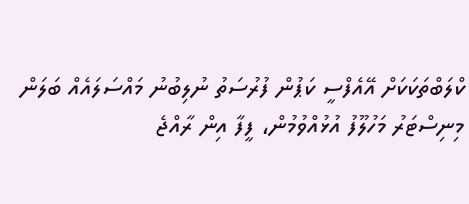ކްލަބްތަކަކަށް އޭއެފްސީ ކަޕުން ފުރުސަތު ނުލިބުނު މައްސަލައެއް ބަލަން މިނިސްޓަރު މަހުލޫފު އުޅުއްވުމުން، ފީފާ އިން ރާއްޖެ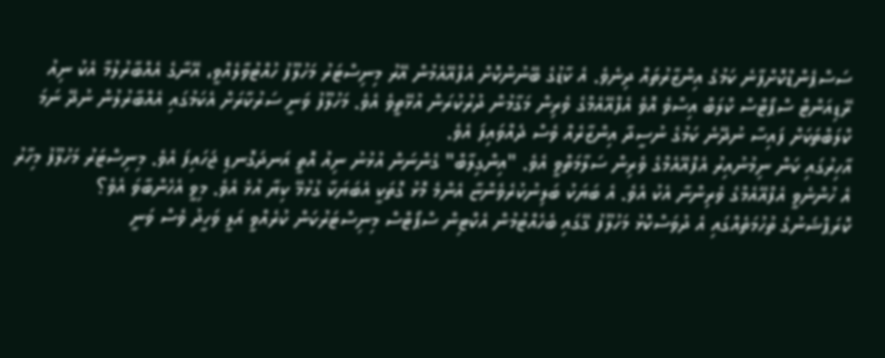ސަސްޕެންޑްކޮށްފާނެ ކަމުގެ އިންޒާރުތައް ދިނެވެ. އެ ކާޑުގެ ބޭނުންކޮށް އެފްއޭއެމުން އޭރު މިނިސްޓަރު މަހުލޫފު ހުއްޓުވާލެއްވީ، އޭނާގެ އެއްބާރުލުމާ އެކު ނިއު ރޭޑިއަންޓް ސްޕޯޓްސް ކްލަބް އިސްވެ އޮވެ އެފްއޭއެމްގެ ވެރިން މަގާމުން ދުރުކުރަން އުޅޭތީވެ އެވެ. މަހުލޫފު ވަނީ ސަރުކާރަށް އެކަމުގައި އެއްބާރުލުން ނުދޭ ނަމަ ކްލަބްތަކަށް ފައިސާ ނުދޭނެ ކަމުގެ ނުސީދާ އިންޒާރެއް ވެސް ދެއްވައިފަ އެވެ.
އާހިރުގައި ކަން ނިމުނުއިރު އެފްއޭއެމްގެ ވެރިން ސަލާމަތްވީ އެވެ. "އިންގިލާބް" ގެންނަން އުޅުނު ނިއު އޮތީ އަނދަގޮނޑި ޖަހައިފަ އެވެ. މިނިސްޓަރު މަހުލޫފު މިހާރު އެ ހުންނެވީ އެފްއޭއެމްގެ ވެރިންނާ އެކު އެވެ. އެ ބަޔަކު ބަލިނުކުރެވެންޏާ އެންމެ މޮޅު ގޮތަކީ އެބަޔަކާ ގުޅުމޭ ކިޔާ އުޅެ އެވެ. މިވީ އެހެންބާވަ އެވެ؟
ކޮރަޕްޝަނުގެ ތުހުމަތެއްގައި އެ ދުވަސްކޮޅު މަހުލޫފު ގޭގައި ބެހެއްޓުމުން އެކްޓިން ސްޕޯޓްސް މިނިސްޓަރުކަން ކުރެއްވީ އަލީ ވަހީދު ވެސް ވަނީ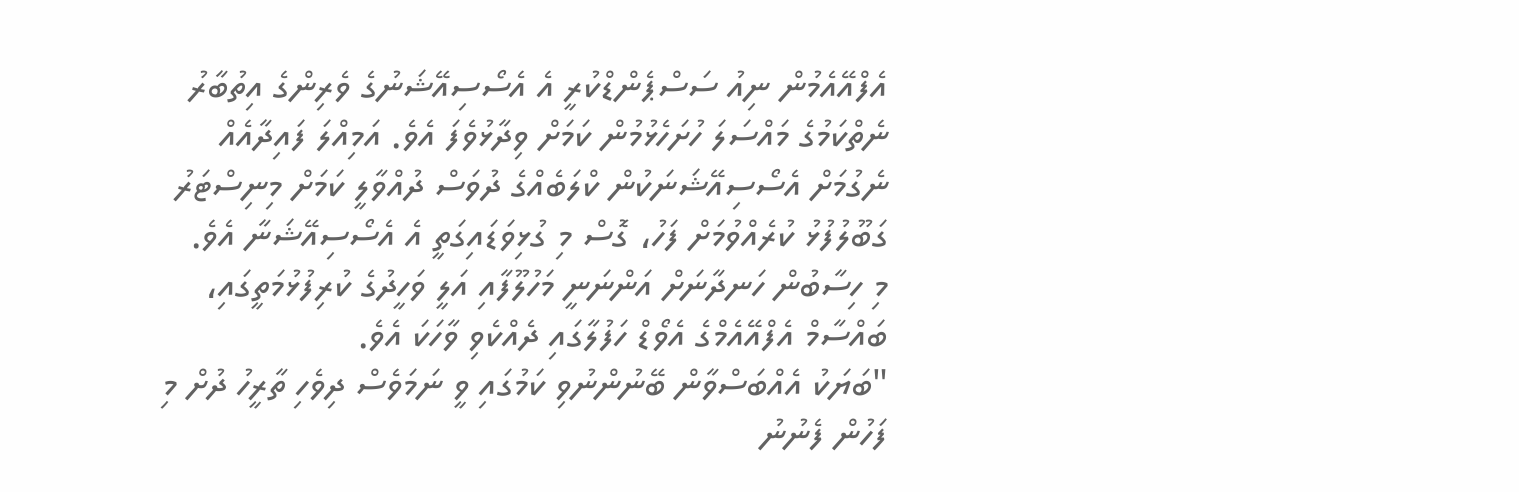އެފްއޭއެމުން ނިއު ސަސްޕެންޑްކުރީ އެ އެސޯސިއޭޝަނުގެ ވެރިންގެ އިތުބާރު ނެތްކަމުގެ މައްސަލަ ހުށަހެޅުމުން ކަމަށް ވިދާޅުވެފަ އެވެ. އަމިއްލަ ފައިދާއެއް ނެގުމަށް އެސޯސިއޭޝަނަކުން ކްލަބެއްގެ ދުވަސް ދުއްވާލީ ކަމަށް މިނިސްޓަރު ގަބޫލުފުޅު ކުރެއްވުމަށް ފަހު، ގޮސް މި ގުޅިވަޑައިގަތީ އެ އެސޯސިއޭޝަނާ އެވެ.
މި ހިސާބުން ހަނދާނަށް އަންނަނީ މަހުލޫފާއި އަލީ ވަހީދުގެ ކުރިފުޅުމަތީގައި، ބައްސާމް އެފްއޭއެމްގެ އެވޯޑް ހަފުލާގައި ދެއްކެވި ވާހަކަ އެވެ.
"ބަޔަކު އެއްބަސްވާން ބޭނުންނުވި ކަމުގައި ވީ ނަމަވެސް ދިވެހި ތާރީހު ދުށް މި ފަހުން ފެނުނު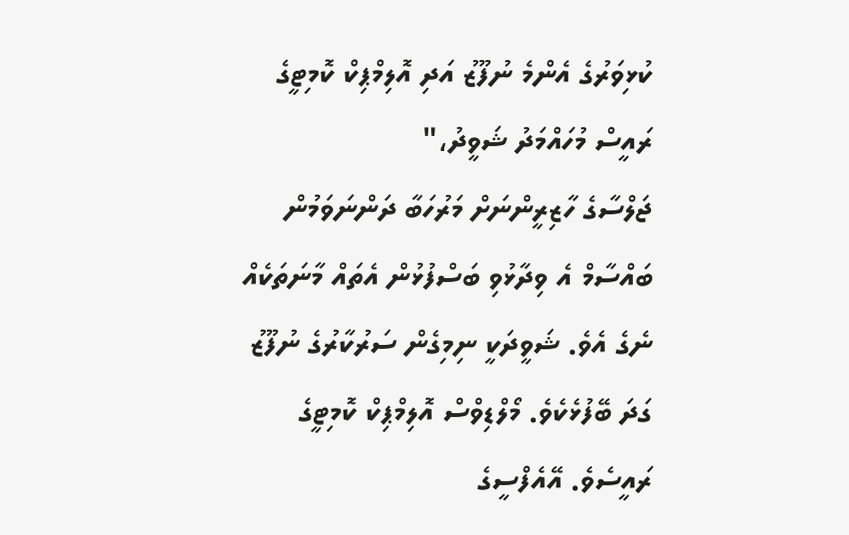ކުޅިވަރުގެ އެންމެ ނުފޫޒު އަދި އޮލިމްޕިކް ކޮމިޓީގެ ރައީސް މުހައްމަދު ޝަވީދު،"
ޖަލްސާގެ ހާޒިރީންނަށް މަރުހަބާ ދަންނަވަމުން ބައްސާމް އެ ވިދާޅުވި ބަސްފުޅުން އެތައް މާނަތަކެއް ނެގެ އެވެ. ޝަވީދަކީ ނިމިގެން ސަރުކާރުގެ ނުފޫޒު ގަދަ ބޭފުޅެކެވެ. މޯލްޑިވްސް އޮލިމްޕިކް ކޮމިޓީގެ ރައީސެވެ. އޭއެފްސީގެ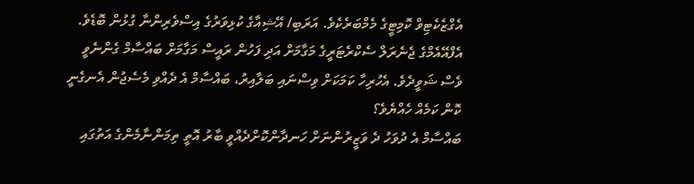އެގްޒެކެޓިވް ކޮމިޓީގެ މެމްބަރެކެވެ. އަރަބި/ އޭޝިއާގެ ކުޅިވަރުގެ އިސްވެރިންނާ ގުޅުން ބޮޑެވެ. އެފްއޭއެމްގެ ޖެނެރަލް ސެކްރެޓަރީގެ މަގާމަށް އަދި ފަހުން ރައީސް މަގާމަށް ބައްސާމް ގެންނެވީ ވެސް ޝަވީދެވެ. އެހުރިހާ ކަމަކަށް ވިސްނައި ބަލާއިރު، ބައްސާމް އެ ދެއްވި މެސެޖުން އެނގެނީ ކޮން ކަމެއް ހެއްޔެވެ؟
ބައްސާމް އެ ދުވަހު ދެ ވަޒީރުންނަށް ހަނދާންކޮށްދެއްވީ ބާރު އޮތީ ތިމަންނާމެންގެ އަތުގައި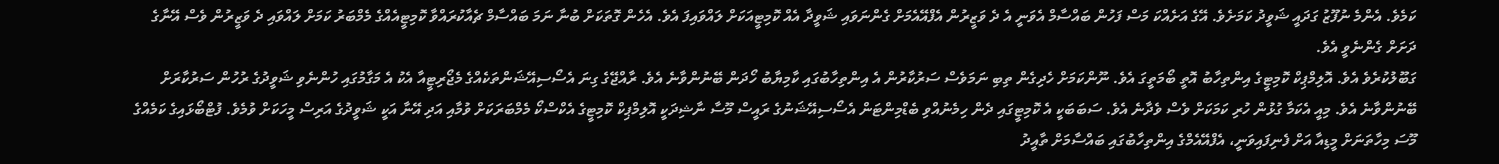ކަމެވެ. އެންމެ ނުފޫޒު ގަދައީ ޝަވީދު ކަމަށެވެ. އޭގެ އަށެއްކަ މަސް ފަހުން ބައްސާމް އެވަނީ އެ ދެ ވަޒީރުން އެފްއޭއެމަށް ގެންނަވައި ޝަވީދާ އެއް ކޮމިޓީއަކަށް ލައްވައިފަ އެވެ. އެހެން ގޮތަކަށް ބުނާ ނަމަ ބައްސާމް ޗެއާކުރައްވާ ކޮމިޓީއެއްގެ މެމްބަރު ކަމަށް ލައްވައި ދެ ވަޒީރުން ވެސް އޭނާގެ ދަށަށް ގެންނެވީ އެވެ.
ގަބޫލުކުރެވެ އެވެ. އޮލިމްޕިކް ކޮމިޓީގެ އިންތިހާބު އޮތީ ބޯމަތީގަ އެވެ. ނޫންކަމަށް ހެދިގެން ތިބި ނަމަވެސް ސަރުކާރުން އެ އިންތިހާބުގައި ކާމިޔާބު ހޯދަން ބޭނުންވާނެ އެވެ. ރާއްޖޭގެ ގިނަ އެސޯސިއޭޝަންތަކެއްގެ މެޖޯރިޓީއާ އެކު އެ މަގާމުގައި ހުންނެވި ޝަވީދުގެ ރުހުން ސަރުކާރަށް ބޭނުންވާނެ އެވެ. މިއީ އެކަމާ ގުޅުން ހުރި ކަމަކަށް ވެސް ވެދާނެ އެވެ. ސަބަބަކީ އެ ކޮމިޓީގައި ދެން ހިމެނުއްވި ބެޑްމިންޓަން އެސޯސިއޭޝަނުގެ ރައީސް މޫސާ ނާޝިދަކީ އޮލިމްޕިކް ކޮމިޓީގެ އެކްސްކޯ މެމްބަރަކަށް ވުމާއި އަދި އޭނާ އަކީ ޝަވީދުގެ އަރިސް މީހަކަށް ވުމެވެ. ފުޓްބޯޅައިގެ ކަމެއްގެ މޫސަ މިހާތަނަށް މީޑިއާ އަށް ފެނިފައިވަނީ، އެފްއޭއެމްގެ އިންތިހާބުގައި ބައްސާމަށް ތާއީދު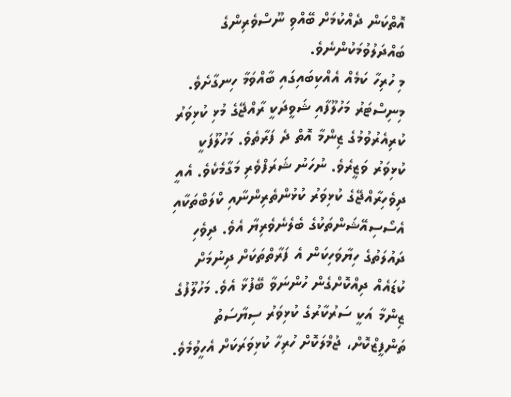އޮތްކަން ދެއްކުމަށް ބޭއްވި ނޫސްވެރިންގެ ބައްދަލުވުމަކުންނެވެ.
މި ހުރިހާ ކަމެއް އެއްކިބައިގައި ބާއްވަމާ ހިނގާށެވެ. މިނިސްޓަރު މަހުލޫފާއި ޝަވީދަކީ ރާއްޖޭގެ މުޅި ކުޅިވަރު ކުރިއެރުވުމުގެ ޒިންމާ އޮތް ދެ ފަރާތެވެ. މަހުލޫފަކީ ކުޅިވަރު ވަޒީރެވެ. ނުހަނު ޝަރަފްވެރި މަގާމެކެވެ. އެއީ ދިވެހިރާއްޖޭގެ ކުޅިވަރު ކުޅުންތެރިންނާއި ކްލަބްތަކާއި އެސޯސިއޭޝަންތަކުގެ ބެލެނެވެރިޔާ އެވެ. ދިވެހި ދައުލަތުގެ ހިޔާވަހިކަން އެ ފަރާތްތަކަށް ދިނުމަށް ކުޑައެއް ދިއްކޮށްގެން ހުންނަވާ ބޭފުޅާ އެވެ. މަހުލޫފުގެ ޒިންމާ އަކީ ސަރުކާރުގެ ކުޅިވަރު ސިޔާސަތު ތަންފީޒްކޮށް، ޖުމްލަކޮށް ހުރިހާ ކުޅިވަރަކަށް އެހީވުމެވެ.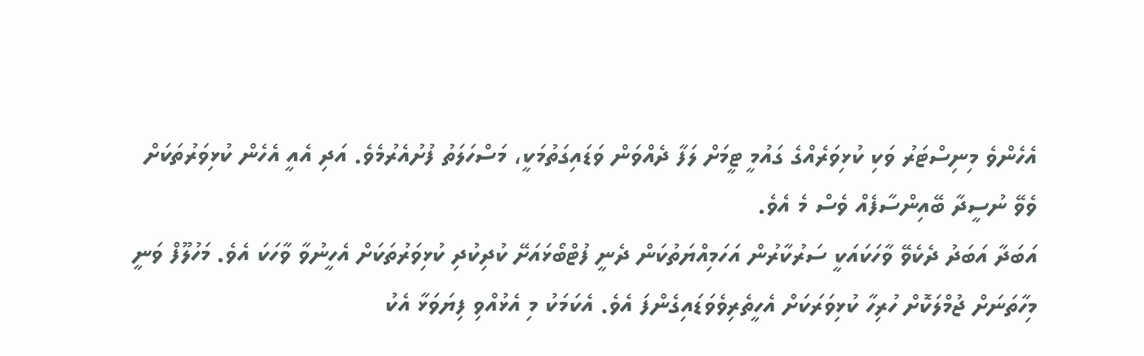އެހެންވެ މިނިސްޓަރު ވަކި ކުޅިވަރެއްގެ ގައުމީ ޓީމަށް ލަފާ ދެއްވަން ވަޑައިގަތުމަކީ، މަސްހަލަތު ފުށުއެރުމެވެ. އަދި އެއީ އެހެން ކުޅިވަރުތަކަށް ވެވޭ ނުސީދާ ބޭއިންސާފެއް ވެސް މެ އެވެ.
އަބަދާ އަބަދު ދެކެވޭ ވާހަކައަކީ ސަރުކާރުން އަހަމިއްޔަތުކަން ދެނީ ފުޓްބޯޅައަށޭ ކުދިކުދި ކުޅިވަރުތަކަށް އެހީނުވާ ވާހަކަ އެވެ. މަހުލޫފް ވަނީ މިހާތަނަށް ޖުމްލަކޮށް ހުރިހާ ކުޅިވަރަކަށް އެހީތެރިވެވަޑައިގެންފަ އެވެ. އެކަމަކު މި އެޅުއްވި ފިޔަވަޅާ އެކު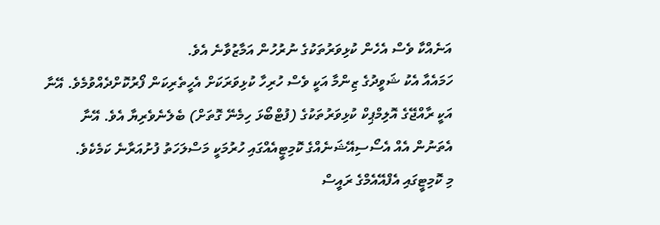އަނެއްކާ ވެސް އެހެން ކުޅިވަރުތަކުގެ ނުރުހުން އަމާޒުވާނެ އެވެ.
ހަމައެއާ އެކު ޝަވީދުގެ ޒިންމާ އަކީ ވެސް ހުރިހާ ކުޅިވަރަކަށް އެހީތެރިކަން ފޯރުކޮށްދެއްވުމެވެ. އޭނާ އަކީ ރާއްޖޭގެ އޮލިމްޕިކް ކުޅިވަރުތަކުގެ (ފުޓްބޯޅަ ހިމެނޭ ގޮތަށް) ބެލެނެވެރިޔާ އެވެ. އޭނާ އެތަނުން އެއް އެސޯސިއޭޝަނެއްގެ ކޮމިޓީއެއްގައި ހުރުމަކީ މަސްލަހަތު ފުށުއަރާނެ ކަމެކެވެ.
މި ކޮމިޓީގައި އެފްއޭއެމްގެ ރައީސް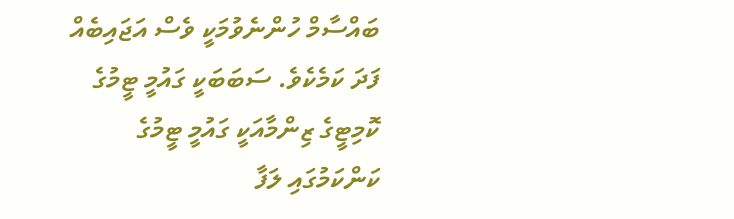ބައްސާމް ހުންނެވުމަކީ ވެސް އަޖައިބެއް ފަދަ ކަމެކެވެ. ސަބަބަކީ ގައުމީ ޓީމުގެ ކޮމިޓީގެ ޒިންމާއަކީ ގައުމީ ޓީމުގެ ކަންކަމުގައި ލަފާ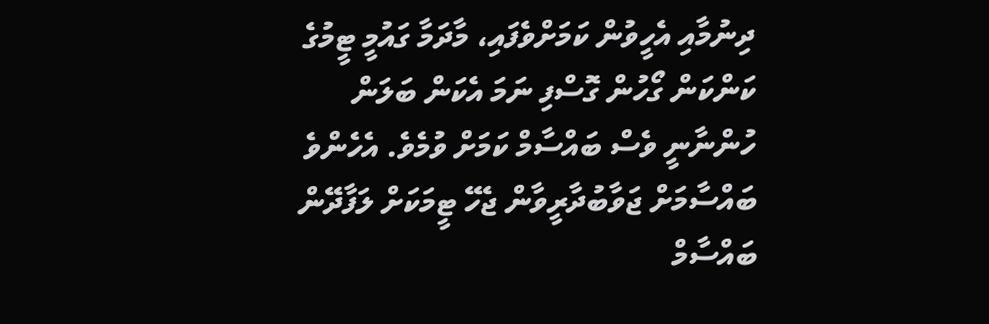ދިނުމާއި އެހީވުން ކަމަށްވެފައި، މާދަމާ ގައުމީ ޓީމުގެ ކަންކަން ގޯހުން ގޮސްފި ނަމަ އެކަން ބަލަން ހުންނާނީ ވެސް ބައްސާމް ކަމަށް ވުމެވެ. އެހެންވެ ބައްސާމަށް ޖަވާބުދާރީވާން ޖެހޭ ޓީމަކަށް ލަފާދޭން ބައްސާމް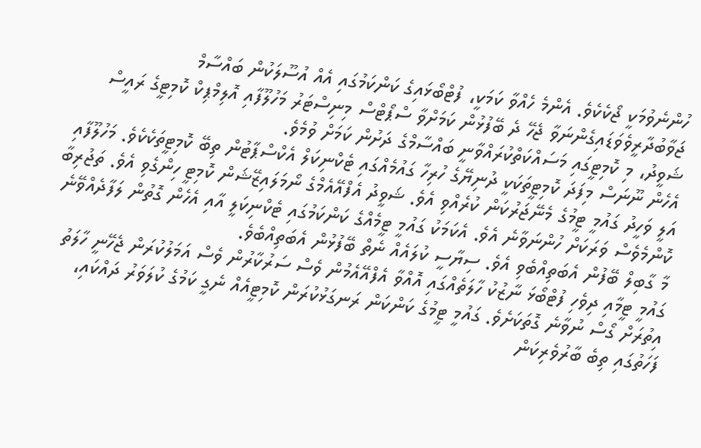ހުންނެވުމަކީ ޖޯކެކެވެ. އެންމެ ހެއްވާ ކަމަކީ، ފުޓްބޯޅައިގެ ކަންކަމުގައި އެއް އުސޫލަކުން ބައްސާމް ޖަވާބުދާރީވެވަޑައިގެންނަވާ ޖެހޭ ދެ ބޭފުޅުން ކަމަށްވާ ސްޕޯޓްސް މިނިސްޓަރު މަހުލޫފާއި އޮލިމްޕިކް ކޮމިޓީގެ ރައީސް ޝަވީދު، މި ކޮމިޓީގައި މަސައްކަތްކުރައްވާނީ ބައްސާމްގެ ދަށުން ކަމަށް ވުމެވެ.
އެހެން ނޫނަސް މިފަދަ ކޮމިޓީތަކަކީ ދުނިޔޭގެ ހުރިހާ ގައުމެއްގައި ޓެކްނިކަލް އެކްސްޕާޓުން ތިބޭ ކޮމިޓީތަކެކެވެ. މަހުލޫފާއި އަލީ ވަހީދު ގައުމީ ޓީމުގެ މެނޭޖަރުކަން ކުރެއްވި އެވެ. ޝަވީދު އެފްއޭއެމްގެ ނޯމަލައިޒޭޝަން ކޮމިޓީ ހިންގެވި އެވެ. ތަޖުރިބާ ކޮންމެވެސް ވަރަކަށް ހުންނަވާނެ އެވެ. އެކަމަކު ގައުމީ ޓީމެއްގެ ކަންކަމުގައި ޓެކްނިކަލީ އާއި އެހެން ގޮތުން ލަފާދެއްވޭނެ މާ ގާބިލް ބޭފުން އެބަތިއްބެވި އެވެ. ސިޔާސީ ކުލައެއް ނެތް ބޭފުޅުން އެބަތިއްބެވެ.
ގައުމީ ޓީމާއި ދިވެހި ފުޓްބޯޅަ ނާޒުކު ހާލަތެއްގައި އޮއްވާ އެފްއޭއެމުން ވެސް ސަރުކާރުން ވެސް އަމަލުކުރަން ޖެހޭނީ ހާލަތު އިތުރަށް ގޯސް ނުވާނެ ގޮތަކަށެވެ. ގައުމީ ޓީމުގެ ކަންކަން ރަނގަޅުކުރަން ކޮމިޓީއެއް ނެގީ ކަމުގެ ކުލަވަރު ދައްކައި، ފަހަތުގައި ތިބެ ބާރުވެރިކަން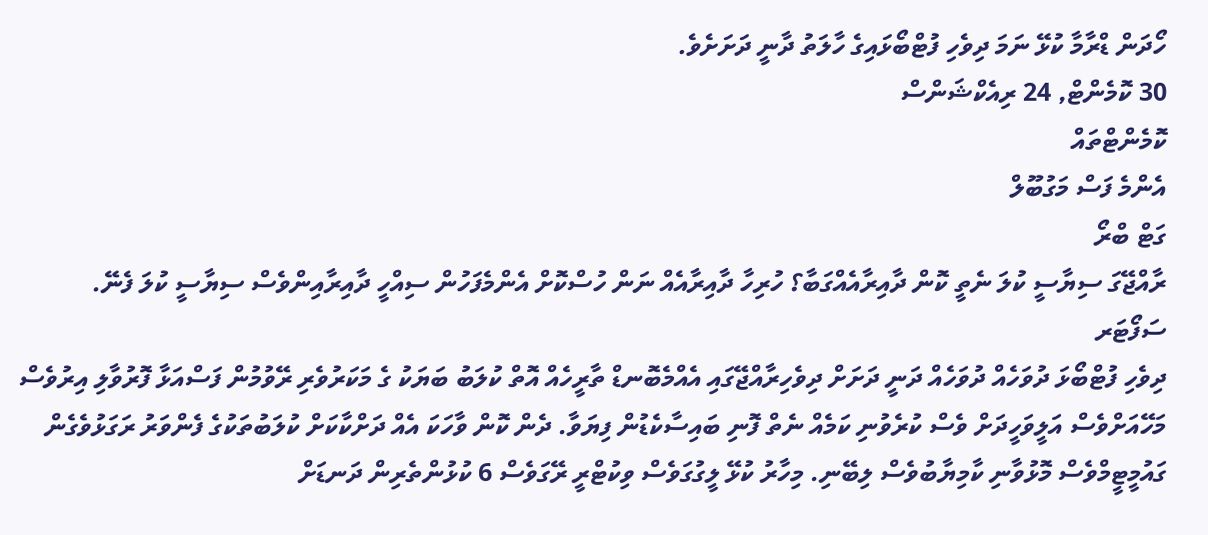ހޯދަން ޑްރާމާ ކުޅޭ ނަމަ ދިވެހި ފުޓްބޯޅައިގެ ހާލަތު ދާނީ ދަށަށެވެ.
30 ކޮމެންޓް, 24 ރިއެކްޝަންސް
ކޮމެންޓްތައް
އެންމެ ފަސް މަގުބޫލް
ގަޓް ބްރޯ
ރާއްޖޭގަ ސިޔާސީ ކުލަ ނެތީ ކޮން ދާއިރާއެއްގަބާ؟ ހުރިހާ ދާއިރާއެއް ނަން ހުސްކޮށް އެންމެފަހުން ސިއްހީ ދާއިރާއިންވެސް ސިޔާސީ ކުލަ ފެނޭ.
ސަފޯޓަރ
ދިވެހި ފުޓްބޯޅަ ދުވަހެއް ދުވަހެއް ދަނީ ދަށަށް ދިވެހިރާއްޖޭގައި އެއްމެބޮނޑް ތާރީހެއް އޮތް ކުލަބު ބަޔަކު ގެ މަކަރުވެރި ރޭވުމުން ފަސްއަޅާ ފޮރުވާލި އިރުވެސް މަހޭއަށްވެސް އަލީވަހީދަށް ވެސް ކުރެވުނި ކަމެއް ނެތް ފޮނި ބައިސާކެޑުން ފިޔަވާ. ދެން ކޮން ވާހަކަ އެއް ދަށްކާކަށް ކުލަބުތަކުގެ ފެންވަރު ރަގަޅުވެގެން ގައުމީޓީމްވެސް މޮޅުވާނި ކާމިޔާބުވެސް ލިބޭނި. މިހާރު ކުޅޭ ލީގުގަވެސް ވިކުޓްރީ ރޭގަވެސް 6 ކުޅުންތެރިން ދަނޑަށް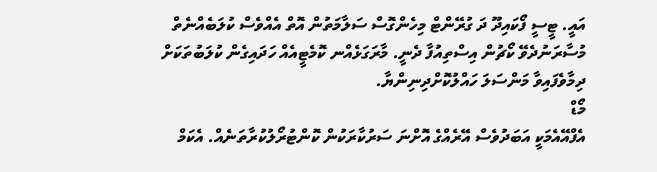އައީ. ޓީސީ ފޯކައިދޫ ދަ ގުރޭންޓް މިހެންގޮސް ސަލާމަތުން އޮތް އެއްވެސް ކުލަބެއްނެތް މުސާރަނުދެވޭ ކޯޗުން އިސްތިއުފާ ދެނީ. މާރަގަޅެއްނ ކޮމެޓީއެއް ހަދައިގެން ކުލަބުތަކަށް ދިމާވެފައިވާ މަންސަލަ ހައްލުކޮށްދިނިންޔާ.
މޯޑް
އެފްއޭއެމަކީ އަބަދުވެސް އޭރެއްގެ އޮށްނަ ސަރުކާރަކުން ކޮންޓުރޯލުކުރާތަނެއް. އެކަމް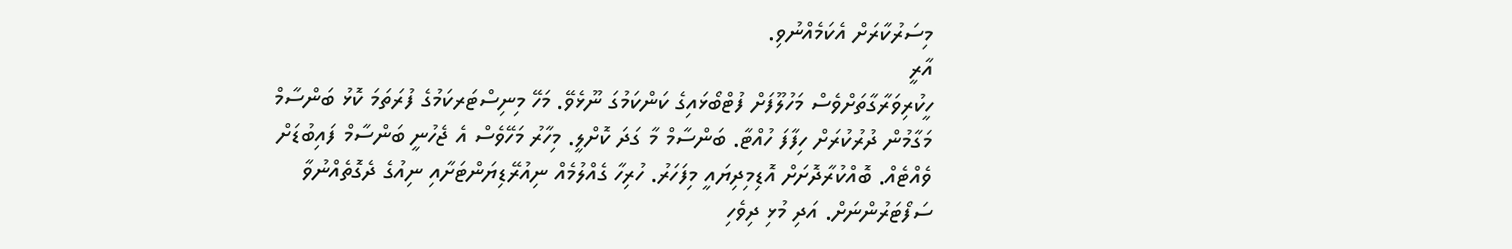މިސަރުކާރަށް އެކަމެއްނުވި.
އާރީ
ހީކުރިވަރާގާތަށްވެސް މަހުލޫފަށް ފުޓްބޯޅައިގެ ކަންކަމުގަ ނޫޅެވޭ. މަހޭ މިނިސްޓަރކަމުގެ ފުރަތަމަ ކޮޅު ބަންސާމް މަގާމުން ދުރުކުރަށް ހިފާފަ ހުއްޓާ. ބަންސާމް މާ ގަދަ ކޮށްލީ. މިހާރު މަހޭވެސް އެ ޖެހުނީ ބަންސާމް ފައިބުޑަށް ވެއްޓެއް. ބޮއްކުރާދޮށަށް އޮޑިމިދިޔައީ މިފަހަރު. ހުރިހާ ގެއްލުމެއް ނިއުރޭޑިޔަންޓަށާއި ނިއުގެ ދެގޮތެއްނުވާ ސަފޯޓަރުންނަށް. އަދި މުޅި ދިވެހި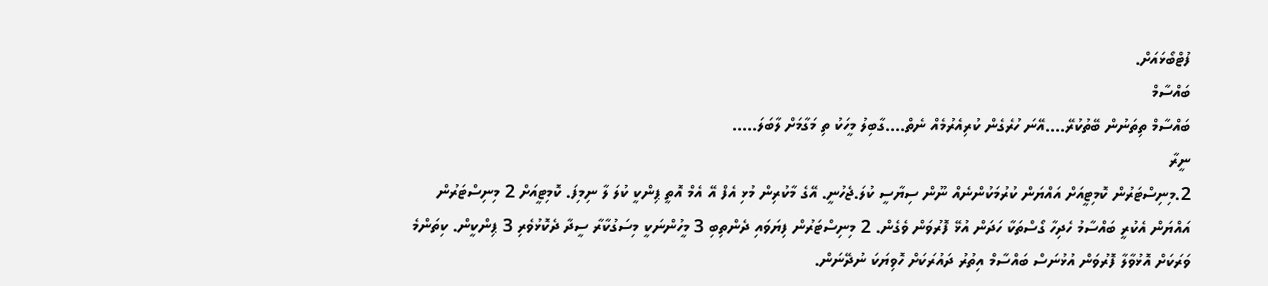ފުޓްބޯޅައަށް.
ބައްސާމް
ބައްސާމް ތިތަނުން ބޭތުކުރޭ....އޭނަ ހުރެގެން ކުރިއެރުމެއް ނެތް....ގާބިލު މީހަކު ތި މަގާމަށް ލާބަލަ.....
ނީރާ
2.މިނިސްޓަރުން ކޮމިޓީއަށް އައްޔަން ކުރުމަކުންނެއް ނޫން ސިޔާސީ ކުލަ.ޖެހުނީ. އޭގެ މާކުރިން މުޅި އެފް އޭ އެމް އޮތީ ޕިންކީ ކުލަ ލާ ނިމިފަ. ކޮމިޓީއަށް 2 މިނިސްޓަރުން އައްޔަން އެކުރީ ބައްސާމު ހެދިހާ ގޯސްތަކާ ހަދަން އުޅޭ ފޮރުވަން ވެގެން. 2 މިނިސްޓަރުން ފިޔަވައި ދެންތިބި 3 މީހުންނަކީ މިސަގުކާރާ ސީދާ ދެކޮޅުވެރި 3 ޕިންކީން. ކިތަންމެ ވަރަކަށް އޮޅުވާލާ ފޮރުވަން އުޅުނަސް ބައްސާމް އިތުރު ދައުރަކަށް ހޮވިޔަކަ ނުދޭނަން.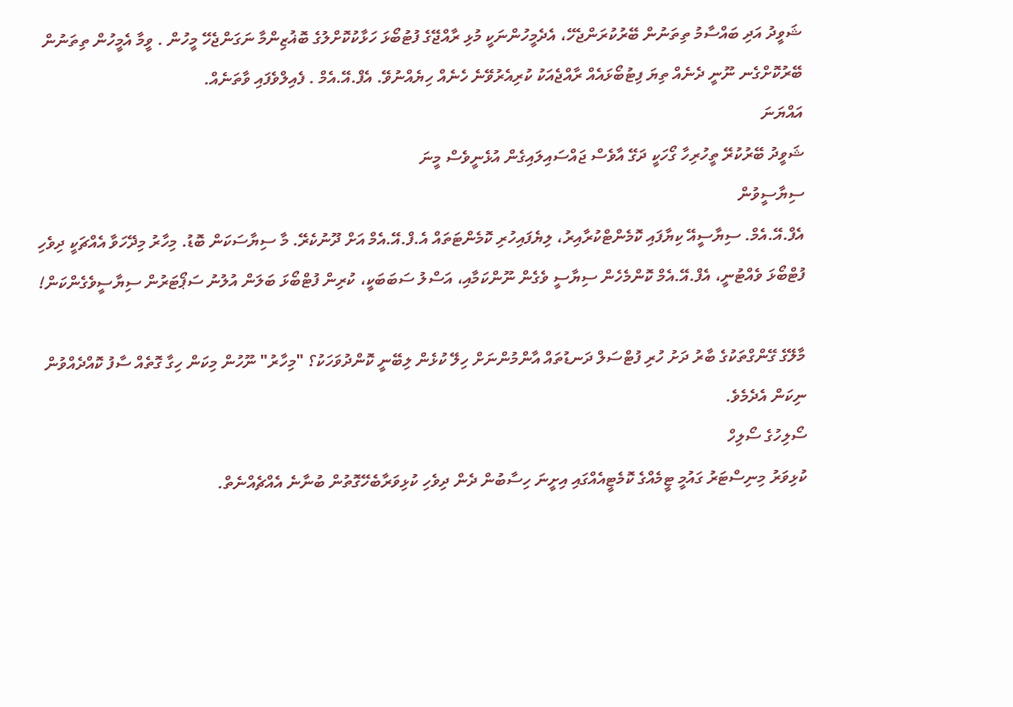ޝަވީދު އަދި ބައްސާމު ތިތަނުން ބޭރުކުރަންޖެހޭ، އެދެމީހުންނަކީ މުޅި ރާއްޖޭގެ ފުޓުބޯޅަ ހަޅާކުކޮށްލުގެ ބޮޣުޒިންމާ ނަގަންޖެހޭ މީހުން . ވީމާ އެމީހުން ތިތަނުން ބޭރުކޮށްގެނ ނޫނީ ދެނެއް ތިޔަ ފިޓުބޯޅައެއް ރާއްޖެއަކު ކުރިއެރުވޭނެ ހެނެއް ހިޔެއްނުވޭ. އެފް.އޭ.އެމް . ފެއިލްވެފައި ވާތަނެއް.
އައްޔަނަ
ޝަވީދު ބޭރުކުރޭ ތީހުރިހާ ގޯހަކީ ދަގޭ އާވެސް ޖައްސައިލައިގެން އުޅެނީވެސް މީނަ
ސިޔާސީވުން
އެފް.އޭ.އެމް. ސިޔާސީއޭ ކިޔާފައި ކޮމެންޓްކުރާއިރު، ލިޔެފައިހުރި ކޮމެންޓަތައް އެ.ފް.އޭ.އެމް އަށް ދޫނުކެރޭ. މާ ސިޔާސަކަން ބޮޑު. މިހާރު މިދޭހަވާ އެއްޗަކީ ދިވެހި ފުޓްބޯޅަ ވެއްޓުނީ، އެފް.އޭ.އެމް ކޮންމެހެން ސިޔާސީ ވެގެން ނޫންކަމާއި، އަސްލު ސަބަބަކީ، ކުރިން ފުޓްބޯޅަ ބަލަން އުލުނު ސަޕޯޓަރުން ސިޔާސީވެގެންކަން!

މާލޭގެ ގޭންގްތަކުގެ ބާރު ދަށު ހުރި ފުޓްސަލް ދަނޑުތައް އާންމުންނަށް ހިލޭ ކުޅެން ލިބޭނީ ކޮންދުވަހަކު؟ "މިހާރު" ނޫހުން މިކަން ހިގާ ގޮތެއް ސާފު ކޮއްދެއްވުން ނިކަން އެދެމެވެ.
ސޯލިހުގެ ސޯލިހް
ކުޅިވަރު މިނިސްޓަރު ގައުމީ ޓީމެއްގެ ކޮމެޓީއެއްގައި އިށީނަ ހިސާބުން ދެން ދިވެހި ކުޅިވަރާބެހޭގޮތުން ބުނާނެ އެއްޗެއްނެތް.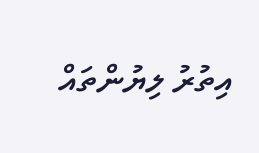އިތުރު ލިޔުންތައް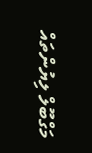މަގްބޫލް ލިޔުންތައް